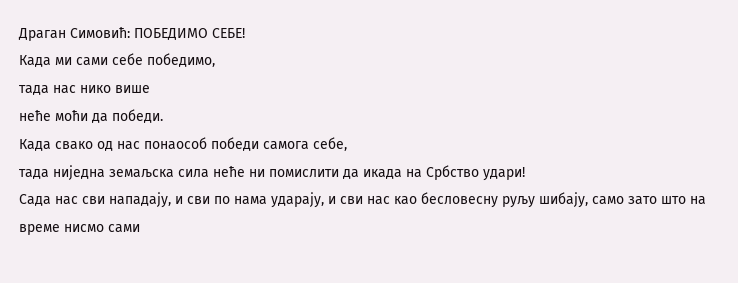Драган Симовић: ПОБЕДИМО СЕБЕ!
Када ми сами себе победимо,
тада нас нико више
неће моћи да победи.
Када свако од нас понаособ победи самога себе,
тада ниједна земаљска сила неће ни помислити да икада на Србство удари!
Сада нас сви нападају, и сви по нама ударају, и сви нас као бесловесну руљу шибају, само зато што на време нисмо сами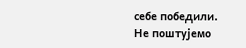себе победили.
Не поштујемо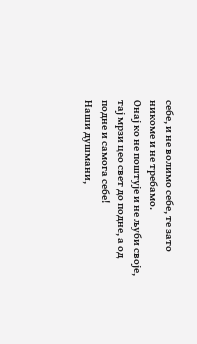себе, и не волимо себе, те зато никоме и не требамо.
Онај ко не поштује и не љуби своје, тај мрзи цео свет до подне, а од подне и самога себе!
Наши душмани,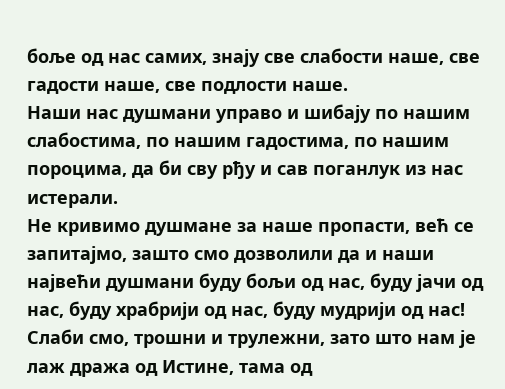боље од нас самих, знају све слабости наше, све гадости наше, све подлости наше.
Наши нас душмани управо и шибају по нашим слабостима, по нашим гадостима, по нашим пороцима, да би сву рђу и сав поганлук из нас истерали.
Не кривимо душмане за наше пропасти, већ се запитајмо, зашто смо дозволили да и наши највећи душмани буду бољи од нас, буду јачи од нас, буду храбрији од нас, буду мудрији од нас!
Слаби смо, трошни и трулежни, зато што нам је лаж дража од Истине, тама од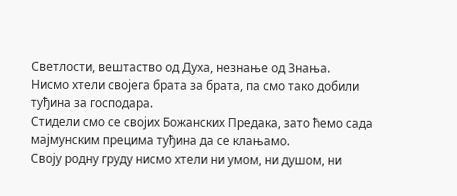Светлости, вештаство од Духа, незнање од Знања.
Нисмо хтели својега брата за брата, па смо тако добили туђина за господара.
Стидели смо се својих Божанских Предака, зато ћемо сада мајмунским прецима туђина да се клањамо.
Своју родну груду нисмо хтели ни умом, ни душом, ни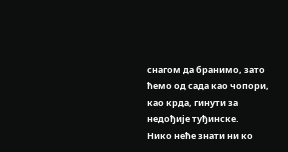снагом да бранимо, зато ћемо од сада као чопори, као крда, гинути за недођије туђинске.
Нико неће знати ни ко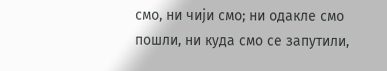смо, ни чији смо; ни одакле смо пошли, ни куда смо се запутили,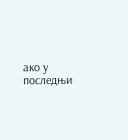ако у последњи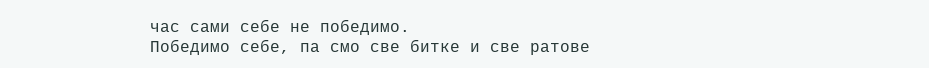час сами себе не победимо.
Победимо себе, па смо све битке и све ратове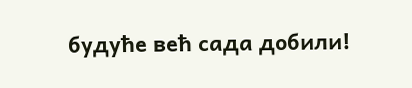будуће већ сада добили!